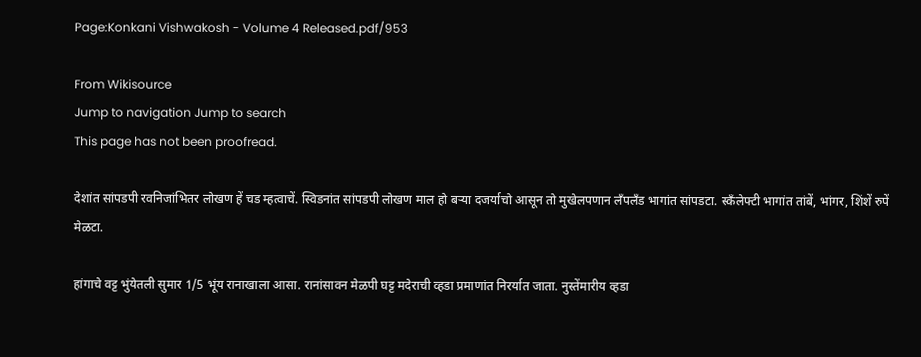Page:Konkani Vishwakosh - Volume 4 Released.pdf/953

From Wikisource
Jump to navigation Jump to search
This page has not been proofread.

देशांत सांपडपी रवनिजांभितर लोखण हें चड म्हत्वाचें. स्विडनांत सांपडपी लोखण माल हो बऱ्या दजर्याचो आसून तो मुखेलपणान लँपलँड भागांत सांपडटा. स्कँलेफ्टी भागांत तांबें, भांगर, शिंशें रुपें मेळटा.

हांगाचे वट्ट भुंयेतली सुमार 1/5 भूंय रानाखाला आसा. रानांसावन मेळपी घट्ट मदेराची व्हडा प्रमाणांत निरर्यात जाता. नुस्तेंमारीय व्हडा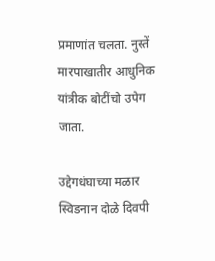प्रमाणांत चलता. नुस्तें मारपाखातीर आधुनिक यांत्रीक बोटींचो उपेग जाता.

उद्देगधंघाच्या मळार स्विडनान दोळे दिवपी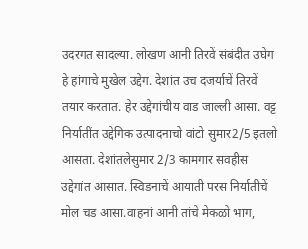उदरगत सादल्या. लोखण आनी तिरवें संबंदीत उघेग हे हांगाचे मुखेल उद्देग. देशांत उच दजर्याचें तिरवें तयार करतात. हेर उद्देगांचीय वाड जाल्ली आसा. वट्ट निर्यातींत उद्देगिक उत्पादनाचो वांटो सुमार2/5 इतलो आसता. देशांतलेसुमार 2/3 कामगार सवहीस उद्देगांत आसात. स्विडनाचें आयाती परस निर्यातीचें मोल चड आसा.वाहनां आनी तांचे मेकळो भाग,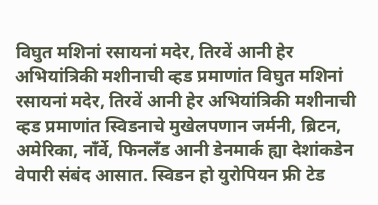विघुत मशिनां रसायनां मदेर, तिरवें आनी हेर अभियांत्रिकी मशीनाची व्हड प्रमाणांत विघुत मशिनां रसायनां मदेर, तिरवें आनी हेर अभियांत्रिकी मशीनाची व्हड प्रमाणांत स्विडनाचे मुखेलपणान जर्मनी, ब्रिटन, अमेरिका, नाँर्वे, फिनलँड आनी डेनमार्क ह्या देशांकडेन वेपारी संबंद आसात. स्विडन हो युरोपियन फ्री टेड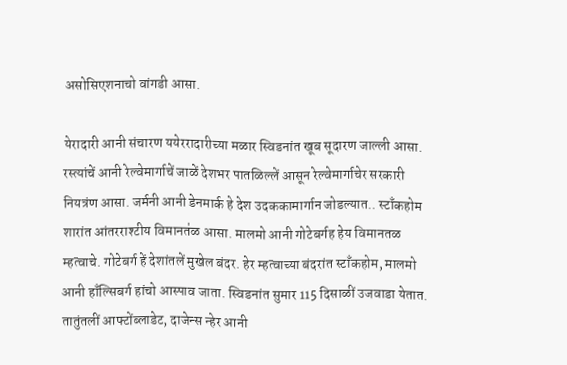असोसिएशनाचो वांगडी आसा.

येरादारी आनी संचारण ययेररादारीच्या मळार स्विडनांत खूब सूदारण जाल्ली आसा. रस्त्यांचें आनी रेल्वेमार्गाचें जाळें देशभर पातळिल्लें आसून रेल्वेमार्गाचेर सरकारी नियत्रंण आसा. जर्मनी आनी डेनमार्क हे देश उदककामार्गान जोडल्यात.. स्टाँकहोम शारांत आंतरराश्टीय विमानत॑ळ आसा. मालमो आनी गोटेबर्गह हेय विमानतळ म्हत्वाचे. गोटेबर्ग हें देशांतलें मुखेल बंदर. हेर म्हत्वाच्या बंदरांत स्टाँकहोम, मालमो आनी हाँल्सिबर्ग हांचो आस्पाव जाता. स्विडनांत सुमार 115 दिसाळीं उजवाडा येतात. तातुंतलीं आफ्टोंब्लाडेट, दाजेन्स न्हेर आनी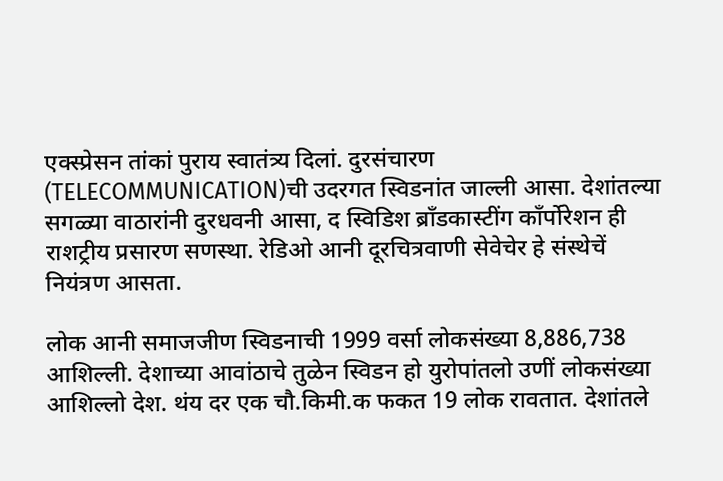एक्स्प्रेसन तांकां पुराय स्वातंत्र्य दिलां. दुरसंचारण (TELECOMMUNICATION)ची उदरगत स्विडनांत जाल्ली आसा. देशांतल्या सगळ्या वाठारांनी दुरधवनी आसा, द स्विडिश ब्राँडकास्टींग काँर्पोरेशन ही राशट्रीय प्रसारण सणस्था. रेडिओ आनी दूरचित्रवाणी सेवेचेर हे संस्थेचें नियंत्रण आसता.

लोक आनी समाजजीण स्विडनाची 1999 वर्सा लोकसंख्या 8,886,738 आशिल्ली. देशाच्या आवांठाचे तुळेन स्विडन हो युरोपांतलो उणीं लोकसंख्या आशिल्लो देश. थंय दर एक चौ.किमी.क फकत 19 लोक रावतात. देशांतले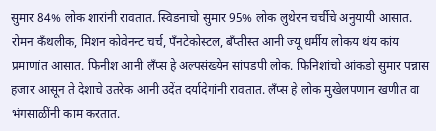सुमार 84% लोक शारांनी रावतात. स्विडनाचो सुमार 95% लोक लुथेरन चर्चीचे अनुयायी आसात. रोमन कँथलीक, मिशन कोवेनन्ट चर्च, पँनटेकोस्टल, बँप्तीस्त आनी ज्यू धर्मीय लोकय थंय कांय प्रमाणांत आसात. फिनीश आनी लँप्स हे अल्पसंख्येन सांपडपी लोक. फिनिशांचो आंकडो सुमार पन्नास हजार आसून ते देशाचे उतरेक आनी उदेंत दर्यादेगांनी रावतात. लँप्स हे लोक मुखेलपणान खणीत वा भंगसाळींनी काम करतात.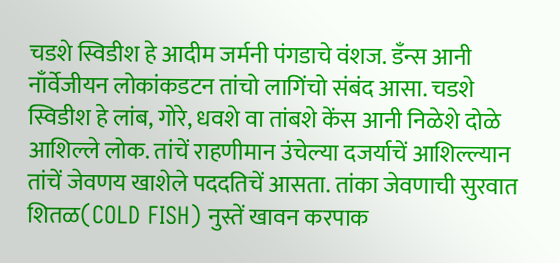चडशे स्विडीश हे आदीम जर्मनी पंगडाचे वंशज. डँन्स आनी नाँर्वेजीयन लोकांकडटन तांचो लागिंचो संबंद आसा. चडशे स्विडीश हे लांब, गोरे, धवशे वा तांबशे केंस आनी निळेशे दोळे आशिल्ले लोक. तांचें राहणीमान उंचेल्या दजर्याचें आशिल्ल्यान तांचें जेवणय खाशेले पददतिचें आसता. तांका जेवणाची सुरवात शितळ(COLD FISH) नुस्तें खावन करपाक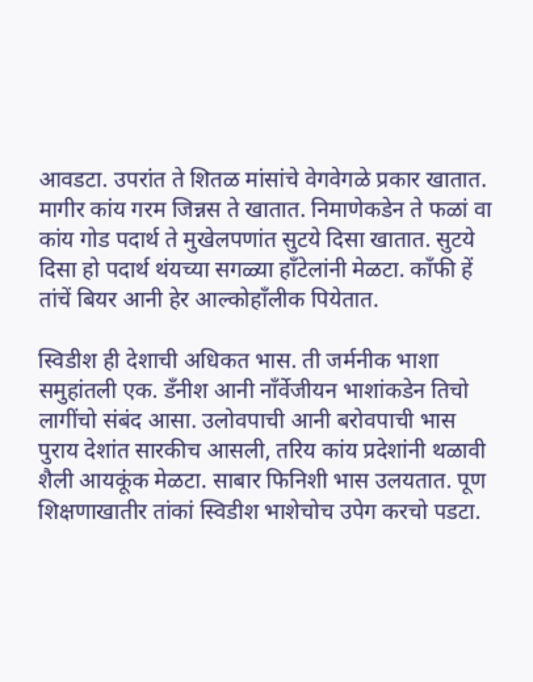आवडटा. उपरांत ते शितळ मांसांचे वेगवेगळे प्रकार खातात. मागीर कांय गरम जिन्नस ते खातात. निमाणेकडेन ते फळां वा कांय गोड पदार्थ ते मुखेलपणांत सुटये दिसा खातात. सुटये दिसा हो पदार्थ थंयच्या सगळ्या हाँटेलांनी मेळटा. काँफी हें तांचें बियर आनी हेर आल्कोहाँलीक पियेतात.

स्विडीश ही देशाची अधिकत भास. ती जर्मनीक भाशा समुहांतली एक. डँनीश आनी नाँर्वेजीयन भाशांकडेन तिचो लागींचो संबंद आसा. उलोवपाची आनी बरोवपाची भास पुराय देशांत सारकीच आसली, तरिय कांय प्रदेशांनी थळावी शैली आयकूंक मेळटा. साबार फिनिशी भास उलयतात. पूण शिक्षणाखातीर तांकां स्विडीश भाशेचोच उपेग करचो पडटा.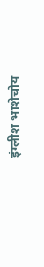इंग्लीश भाशेचोय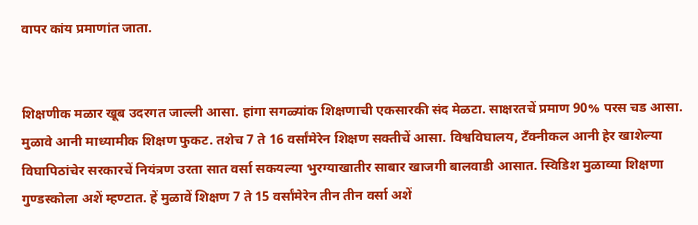वापर कांय प्रमाणांत जाता.


शिक्षणीक मळार खूब उदरगत जाल्ली आसा. हांगा सगळ्यांक शिक्षणाची एकसारकी संद मेळटा. साक्षरतचें प्रमाण 90% परस चड आसा. मुळावे आनी माध्यामीक शिक्षण फुकट. तशेच 7 ते 16 वर्सांमेरेन शिक्षण सक्तीचें आसा. विश्वविघालय, टँक्नीकल आनी हेर खाशेल्या विघापिठांचेर सरकारचें नियंत्रण उरता सात वर्सा सकयल्या भुरग्याखातीर साबार खाजगी बालवाडी आसात. स्विडिश मुळाव्या शिक्षणा गुण्डस्कोला अशें म्हण्टात. हें मुळावें शिक्षण 7 ते 15 वर्सांमेरेन तीन तीन वर्सा अशें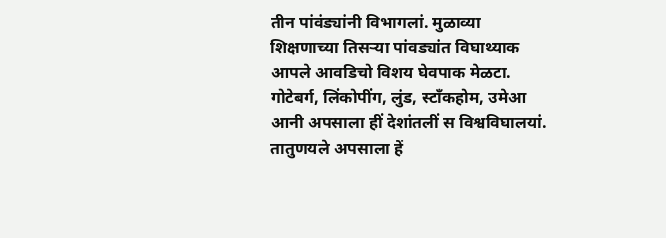तीन पांवंड्यांनी विभागलां. मुळाव्या शिक्षणाच्या तिसऱ्या पांवड्यांत विघाथ्याक आपले आवडिचो विशय घेवपाक मेळटा. गोटेबर्ग, लिंकोपींग, लुंड, स्टाँकहोम, उमेआ आनी अपसाला हीं देशांतलीं स विश्वविघालयां. तातुणयले अपसाला हें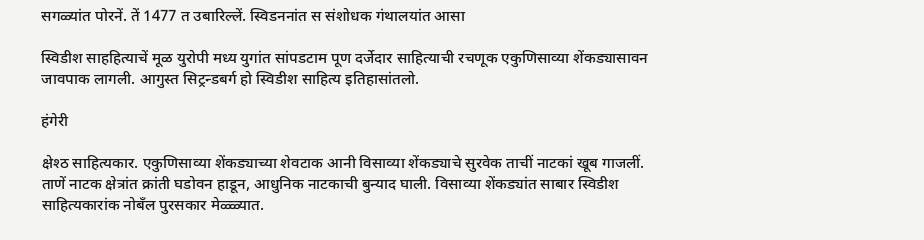सगळ्यांत पोरनें. तें 1477 त उबारिल्लें. स्विडननांत स संशोधक गंथालयांत आसा

स्विडीश साहहित्याचें मूळ युरोपी मध्य युगांत सांपडटाम पूण दर्जेदार साहित्याची रचणूक एकुणिसाव्या शेंकड्यासावन जावपाक लागली. आगुस्त सिट्रन्डबर्ग हो स्विडीश साहित्य इतिहासांतलो.

हंगेरी

क्षेश्ठ साहित्यकार. एकुणिसाव्या शेंकड्याच्या शेवटाक आनी विसाव्या शेंकड्याचे सुरवेक ताचीं नाटकां खूब गाजलीं. ताणें नाटक क्षेत्रांत क्रांती घडोवन हाडून, आधुनिक नाटकाची बुन्याद घाली. विसाव्या शेंकड्यांत साबार स्विडीश साहित्यकारांक नोबँल पुरसकार मेळ्ळ्यात.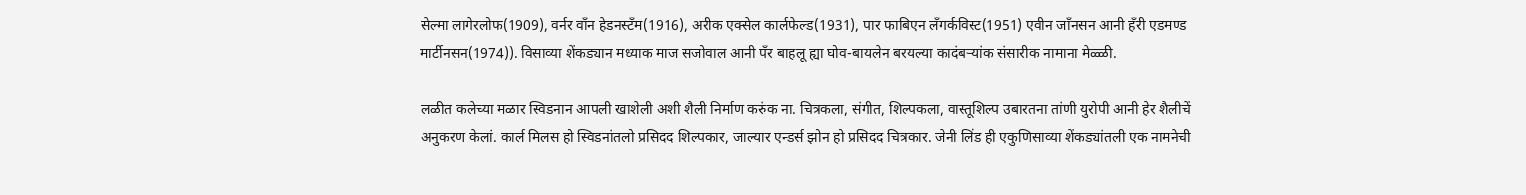सेल्मा लागेरलोफ(1909), वर्नर वाँन हेडनस्टँम(1916), अरीक एक्सेल कार्लफेल्ड(1931), पार फाबिएन लँगर्कविस्ट(1951) एवीन जाँनसन आनी हँरी एडमण्ड मार्टीनसन(1974)). विसाव्या शेंकड्यान मध्याक माज सजोवाल आनी पँर बाहलू ह्या घोव-बायलेन बरयल्या कादंबऱ्यांक संसारीक नामाना मेळ्ळी.

लळीत कलेच्या मळार स्विडनान आपली खाशेली अशी शैली निर्माण करुंक ना. चित्रकला, संगीत, शिल्पकला, वास्तूशिल्प उबारतना तांणी युरोपी आनी हेर शैलीचें अनुकरण केलां. कार्ल मिलस हो स्विडनांतलो प्रसिदद शिल्पकार, जाल्यार एन्डर्स झोन हो प्रसिदद चित्रकार. जेनी लिंड ही एकुणिसाव्या शेंकड्यांतली एक नामनेची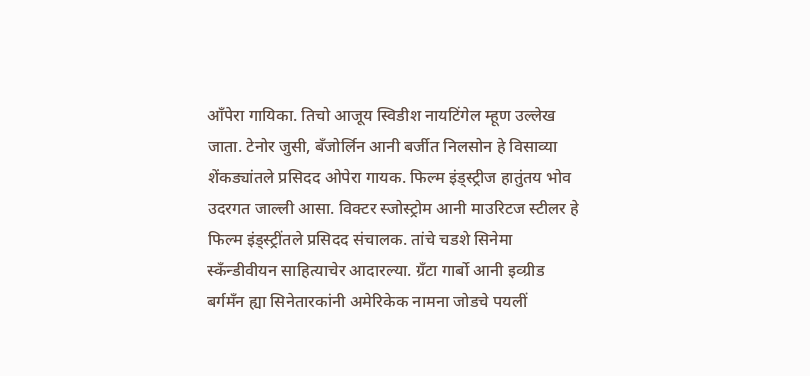आँपेरा गायिका. तिचो आजूय स्विडीश नायटिंगेल म्हूण उल्लेख जाता. टेनोर जुसी, बँजोर्लिन आनी बर्जीत निलसोन हे विसाव्या शेंकड्यांतले प्रसिदद ओपेरा गायक. फिल्म इंड्स्ट्रीज हातुंतय भोव उदरगत जाल्ली आसा. विक्टर स्जोस्ट्रोम आनी माउरिटज स्टीलर हे फिल्म इंड्स्ट्रींतले प्रसिदद संचालक. तांचे चडशे सिनेमा स्कँन्डीवीयन साहित्याचेर आदारल्या. ग्रँटा गार्बो आनी इव्ग्रीड बर्गमँन ह्या सिनेतारकांनी अमेरिकेक नामना जोडचे पयलीं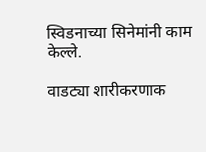स्विडनाच्या सिनेमांनी काम केल्ले.

वाडट्या शारीकरणाक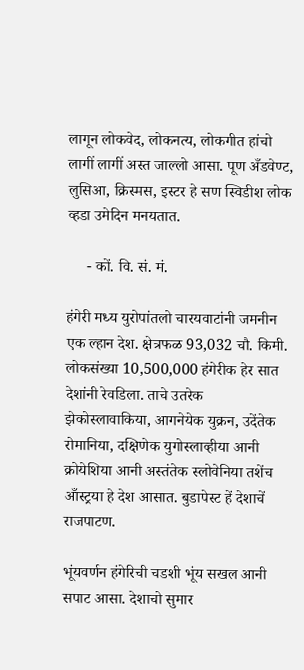लागून लोकवेद, लोकनत्य, लोकगीत हांचो लागीं लागीं अस्त जाल्लो आसा. पूण अँडवेण्ट, लुसिआ, क्रिस्मस, इस्टर हे सण स्विडीश लोक व्हडा उमेदिन मनयतात.

     - कों. वि. सं. मं.

हंगेरी मध्य युरोपांतलो चारयवाटांनी जमनीन एक ल्हान देश. क्षेत्रफळ 93,032 चौ. किमी. लोकसंख्या 10,500,000 हंगेरीक हेर सात देशांनी रेवडिला. ताचे उतरेक झेकोस्लावाकिया, आगनेयेक युक्रन, उदेंतेक रोमानिया, दक्षिणेक युगोस्लाव्हीया आनी क्रोयेशिया आनी अस्तंतेक स्लोवेनिया तशेंच आँस्ट्रया हे देश आसात. बुडापेस्ट हें देशाचें राजपाटण.

भूंयवर्णन हंगेरिची चडशी भूंय सखल आनी सपाट आसा. देशाचो सुमार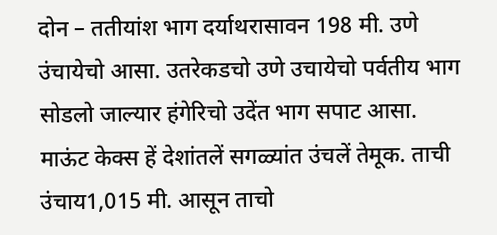दोन – ततीयांश भाग दर्याथरासावन 198 मी. उणे उंचायेचो आसा. उतरेकडचो उणे उचायेचो पर्वतीय भाग सोडलो जाल्यार हंगेरिचो उदेंत भाग सपाट आसा. माऊंट केक्स हें देशांतलें सगळ्यांत उंचलें तेमूक. ताची उंचाय1,015 मी. आसून ताचो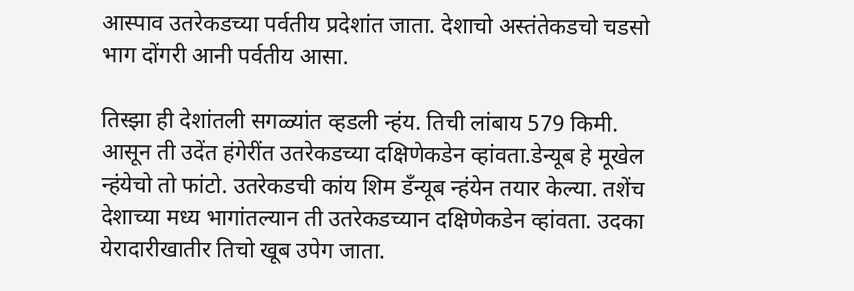आस्पाव उतरेकडच्या पर्वतीय प्रदेशांत जाता. देशाचो अस्तंतेकडचो चडसो भाग दोंगरी आनी पर्वतीय आसा.

तिस्झा ही देशांतली सगळ्यांत व्हडली न्हंय. तिची लांबाय 579 किमी. आसून ती उदेंत हंगेरींत उतरेकडच्या दक्षिणेकडेन व्हांवता.डेन्यूब हे मूखेल न्हंयेचो तो फांटो. उतरेकडची कांय शिम डँन्यूब न्हंयेन तयार केल्या. तशेंच देशाच्या मध्य भागांतल्यान ती उतरेकडच्यान दक्षिणेकडेन व्हांवता. उदका येरादारीखातीर तिचो खूब उपेग जाता.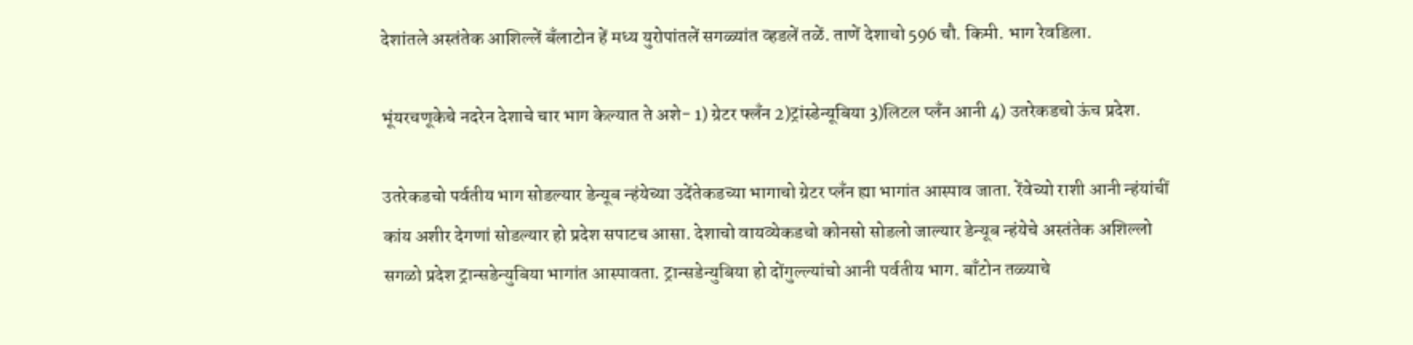देशांतले अस्तंतेक आशिल्लें बँलाटोन हें मध्य युरोपांतलें सगळ्यांत व्हडलें तळें. ताणें देशाचो 596 चौ. किमी. भाग रेवडिला.

भूंयरचणूकेचे नदरेन देशाचे चार भाग केल्यात ते अशे- 1) ग्रेटर फ्लँन 2)ट्रांस्डेन्यूबिया 3)लिटल प्लँन आनी 4) उतरेकडचो ऊंच प्रदेश.

उतरेकडचो पर्वतीय भाग सोडल्यार डेन्यूब न्हंयेच्या उदेंतेकडच्या भागाचो ग्रेटर प्लँन ह्या भागांत आस्पाव जाता. रेंवेच्यो राशी आनी न्हंयांचीं कांय अशीर देगणां सोडल्यार हो प्रदेश सपाटच आसा. देशाचो वायव्येकडचो कोनसो सोडलो जाल्यार डेन्यूब न्हंयेचे अस्तंतेक अशिल्लो सगळो प्रदेश ट्रान्सडेन्युबिया भागांत आस्पावता. ट्रान्सडेन्युबिया हो दोंगुल्ल्यांचो आनी पर्वतीय भाग. बाँटोन तळ्याचे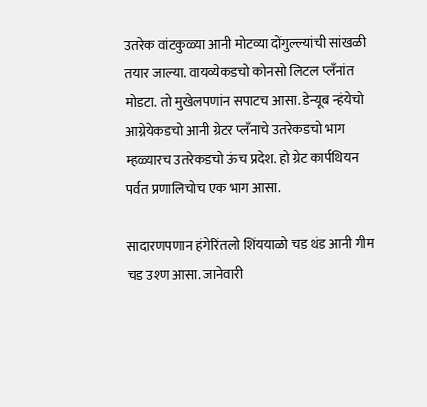उतरेक वांटकुळ्या आनी मोटव्या दोंगुल्ल्यांची सांखळी तयार जाल्या. वायव्येकडचो कोनसो लिटल प्लँनांत मोडटा. तो मुखेलपणांन सपाटच आसा. डेन्यूब न्हंयेचो आग्नेयेकडचो आनी ग्रेटर प्लँनाचे उतरेकडचो भाग म्हळ्यारच उतरेकडचो ऊंच प्रदेश. हो ग्रेट कार्पथियन पर्वत प्रणालिचोच एक भाग आसा.

सादारणपणान हंगेरिंतलो शिंययाळो चड थंड आनी गीम चड उश्ण आसा. जानेवारी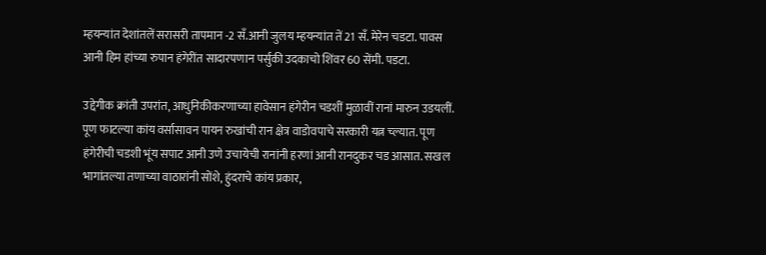म्हयन्यांत देशांतलें सरासरी तापमान -2 सँ.आनी जुलय म्हयन्यांत तें 21 सँ. मेरेन चडटा. पावस आनी हिम हांच्या रुपान हंगेरींत सादारपणान पर्सुकी उदकाचो शिंवर 60 सेंमी. पडटा.

उद्देगीक क्रांती उपरांत, आधुनिकीकरणाच्या हावेसान हंगेरीन चडशीं मुळावीं रानां मारुन उडयलीं. पूण फाटल्या कांय वर्सासावन पायन रुखांची रान क्षेत्र वाडोवपाचे सरकारी यत्न च्ल्यात. पूण हंगेरीची चडशी भूंय सपाट आनी उणे उचायेची रानांनी हरणां आनी रानदुकर चड आसात. सखल भागांतल्या तणाच्या वाठारांनी सोंशे, हुंदराचे कांय प्रकार,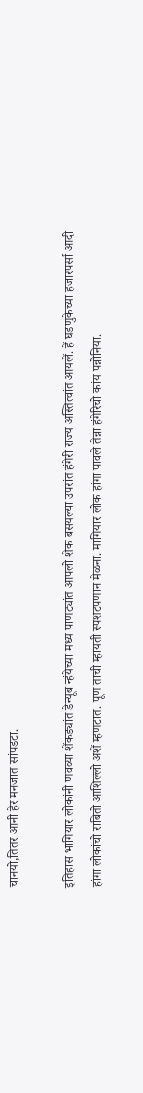चानयो,तितर आनी हेर मनजात सांपडटा.

इतिहास भागियार लोकांनी णवव्या शेंकड्यांत डेन्यूब न्हंयेच्या मध्य पाणट्यांत आपलो शेक बसयल्या उपरांत हंगेरी राज्य अस्तित्वांत आयलें. हें घडणुकेच्या हजारपर्सा आदी हांगा लोकांचो राबितो आशिल्लो अशें म्हणटात. पूण ताची म्हायती स्पशटपणान मेळना. मागियार लोक हांगा पावले तेन्ना हंगेरिचो कांय पन्नोनिया.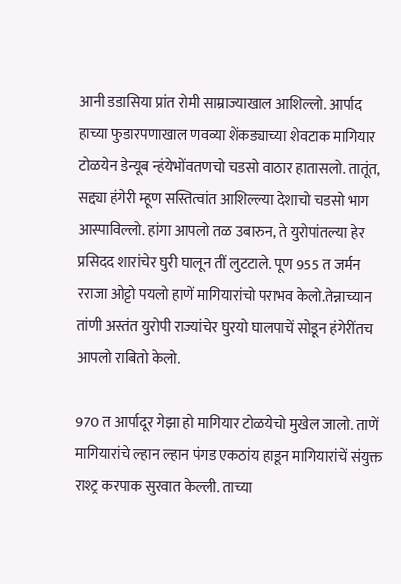आनी डडासिया प्रांत रोमी साम्राज्याखाल आशिल्लो. आर्पाद हाच्या फुडारपणाखाल णवव्या शेंकड्याच्या शेवटाक मागियार टोळयेन डेन्यूब न्हंयेभोंवतणचो चडसो वाठार हातासलो. तातूंत, सद्द्या हंगेरी म्हूण सस्तित्वांत आशिल्ल्या देशाचो चडसो भाग आस्पाविल्लो. हांगा आपलो तळ उबारुन, ते युरोपांतल्या हेर प्रसिदद शारांचेर घुरी घालून तीं लुटटाले. पूण 955 त जर्मन रराजा ओट्टो पयलो हाणें मागियारांचो पराभव केलो.तेन्नाच्यान तांणी अस्तंत युरोपी राज्यांचेर घुरयो घालपाचें सोडून हंगेरींतच आपलो राबितो केलो.

970 त आर्पादूर गेझा हो मागियार टोळयेचो मुखेल जालो. ताणें मागियारांचे ल्हान ल्हान पंगड एकठांय हाडून मागियारांचें संयुक्त राश्ट्र करपाक सुरवात केल्ली. ताच्या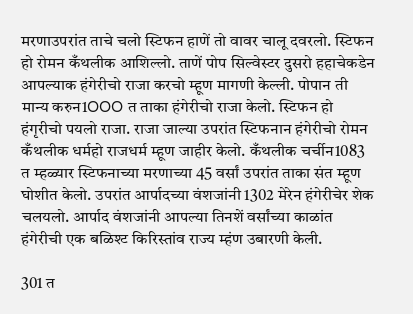मरणाउपरांत ताचे चलो स्टिफन हाणें तो वावर चालू दवरलो. स्टिफन हो रोमन कँथलीक आशिल्लो. ताणें पोप सिल्वेस्टर दुसरो हहाचेकडेन आपल्याक हंगेरीचो राजा करचो म्हूण मागणी केल्ली. पोपान ती मान्य करुन1OOO त ताका हंगेरीचो राजा केलो. स्टिफन हो हंगृरीचो पयलो राजा. राजा जाल्या उपरांत स्टिफनान हंगेरीचो रोमन कँथलीक धर्महो राजधर्म म्हूण जाहीर केलो. कँथलीक चर्चीन1083 त म्हळ्यार स्टिफनाच्या मरणाच्या 45 वर्सां उपरांत ताका संत म्हूण घोशीत केलो. उपरांत आर्पादच्या वंशजांनी 1302 मेरेन हंगेरीचेर शेक चलयलो. आर्पाद वंशजांनी आपल्या तिनशें वर्सांच्या काळांत हंगेरीची एक बळिश्ट किरिस्तांव राज्य म्हंण उबारणी केली.

301 त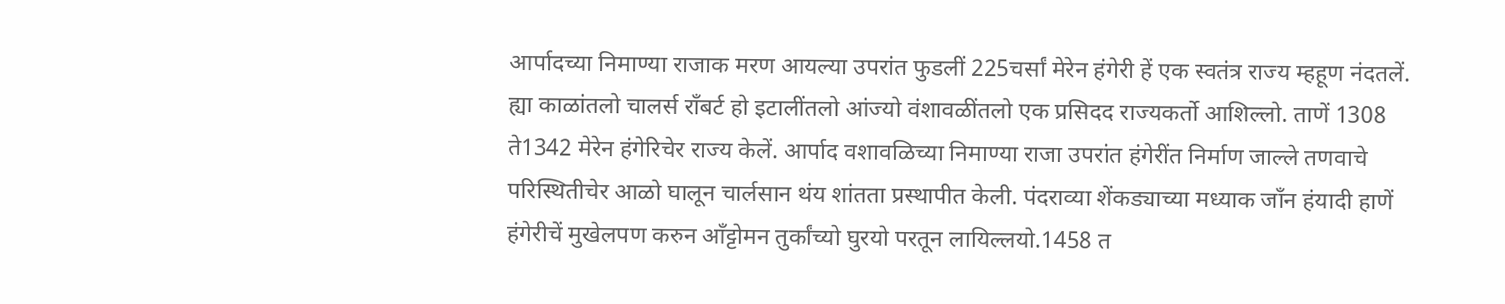आर्पादच्या निमाण्या राजाक मरण आयल्या उपरांत फुडलीं 225चर्सां मेरेन हंगेरी हें एक स्वतंत्र राज्य म्हहूण नंदतलें. ह्या काळांतलो चालर्स राँबर्ट हो इटालींतलो आंज्यो वंशावळींतलो एक प्रसिदद राज्यकर्तो आशिल्लो. ताणें 1308 ते1342 मेरेन हंगेरिचेर राज्य केलें. आर्पाद वशावळिच्या निमाण्या राजा उपरांत हंगेरींत निर्माण जाल्ले तणवाचे परिस्थितीचेर आळो घालून चार्लसान थंय शांतता प्रस्थापीत केली. पंदराव्या शेंकड्याच्या मध्याक जाँन हंयादी हाणें हंगेरीचें मुखेलपण करुन आँट्टोमन तुर्कांच्यो घुरयो परतून लायिल्लयो.1458 त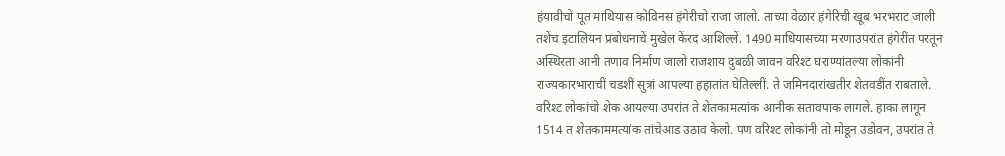हंयावीचो पूत माथियास कोविनस हंगेरीचो राजा जालो. ताच्या वेळार हंगेरिची खूब भरभराट जाली तशेंच इटालियन प्रबोधनाचें मुखेल केंरद आशिल्लें. 1490 माधियासच्या मरणाउपरांत हंगेरींत परतून अस्थिरता आनी तणाव निर्माण जालो राजशाय दुबळी जावन वरिश्ट घराण्यांतल्या लोकांनी राज्यकारभाराचीं चडशीं सुत्रां आपल्या हहातांत घेतिल्लीं. ते जमिनदारांखतीर शेतवडींत राबताले. वरिश्ट लोकांचो शेक आयल्या उपरांत ते शेतकामत्यांक आनीक सतावपाक लागले. हाका लागून 1514 त शेतकाममत्यांक तांचेआड उठाव केलो. पण वरिश्ट लोकांनी तो मोडून उडोवन, उपरांत ते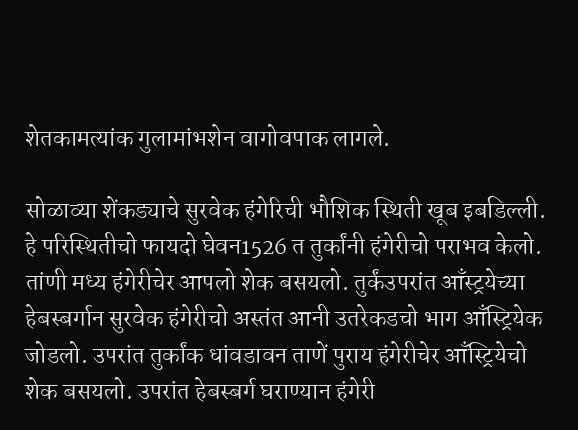शेतकामत्यांक गुलामांभशेन वागोवपाक लागले.

सोळाव्या शेंकड्याचे सुरवेक हंगेरिची भौशिक स्थिती खूब इबडिल्ली. हे परिस्थितीचो फायदो घेवन1526 त तुर्कांनी हंगेरीचो पराभव केलो. तांणी मध्य हंगेरीचेर आपलो शेक बसयलो. तुर्कंउपरांत आँस्ट्रयेच्या हेबस्बर्गान सुरवेक हंगेरीचो अस्तंत आनी उतरेकडचो भाग आँस्ट्रियेक जोडलो. उपरांत तुर्कांक धांवडावन ताणें पुराय हंगेरीचेर आँस्ट्रियेचो शेक बसयलो. उपरांत हेबस्बर्ग घराण्यान हंगेरी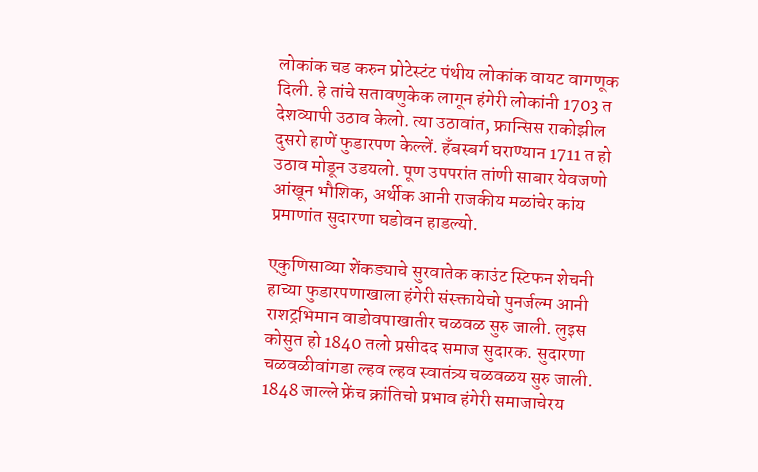लोकांक चड करुन प्रोटेस्टंट पंथीय लोकांक वायट वागणूक दिली. हे तांचे सतावणुकेक लागून हंगेरी लोकांनी 1703 त देशव्यापी उठाव केलो. त्या उठावांत, फ्रान्सिस राकोझील दुसरो हाणें फुडारपण केल्लें. हँबस्बर्ग घराण्यान 1711 त हो उठाव मोडून उडयलो. पूण उपपरांत तांणी साबार येवजणो आंखून भौशिक, अर्थीक आनी राजकीय मळांचेर कांय प्रमाणांत सुदारणा घडोवन हाडल्यो.

एकुणिसाव्या शेंकड्याचे सुरवातेक काउंट स्टिफन शेचनी हाच्या फुडारपणाखाला हंगेरी संस्क्तायेचो पुनर्जल्म आनी राशट्रभिमान वाडोवपाखातीर चळवळ सुरु जाली. लुइस कोसुत हो 1840 तलो प्रसीदद समाज सुदारक. सुदारणा चळवळीवांगडा ल्हव ल्हव स्वातंत्र्य चळवळय सुरु जाली. 1848 जाल्ले फ्रेंच क्रांतिचो प्रभाव हंगेरी समाजाचेरय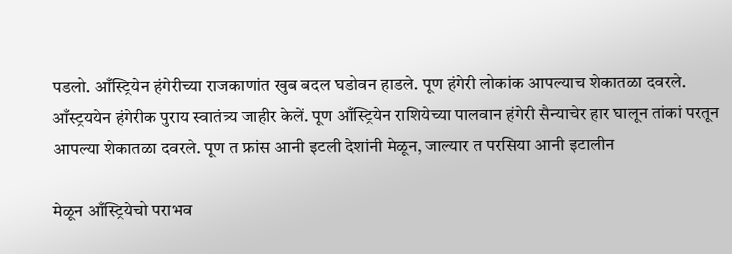पडलो. आँस्ट्रियेन हंगेरीच्या राजकाणांत खुब बदल घडोवन हाडले. पूण हंगेरी लोकांक आपल्याच शेकातळा दवरले. आँस्ट्रययेन हंगेरीक पुराय स्वातंत्र्य जाहीर केलें. पूण आँस्ट्रियेन राशियेच्या पालवान हंगेरी सैन्याचेर हार घालून तांकां परतून आपल्या शेकातळा दवरले. पूण त फ्रांस आनी इटली देशांनी मेळून, जाल्यार त परसिया आनी इटालीन

मेळून आँस्ट्रियेचो पराभव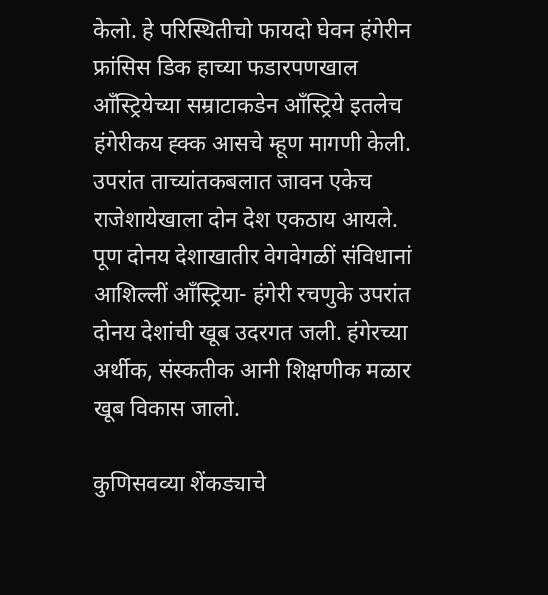केलो. हे परिस्थितीचो फायदो घेवन हंगेरीन फ्रांसिस डिक हाच्या फडारपणखाल आँस्ट्रियेच्या सम्राटाकडेन आँस्ट्रिये इतलेच हंगेरीकय ह्क्क आसचे म्हूण मागणी केली. उपरांत ताच्यांतकबलात जावन एकेच राजेशायेखाला दोन देश एकठाय आयले. पूण दोनय देशाखातीर वेगवेगळीं संविधानां आशिल्लीं आँस्ट्रिया- हंगेरी रचणुके उपरांत दोनय देशांची खूब उदरगत जली. हंगेरच्या अर्थीक, संस्कतीक आनी शिक्षणीक मळार खूब विकास जालो.

कुणिसवव्या शेंकड्याचे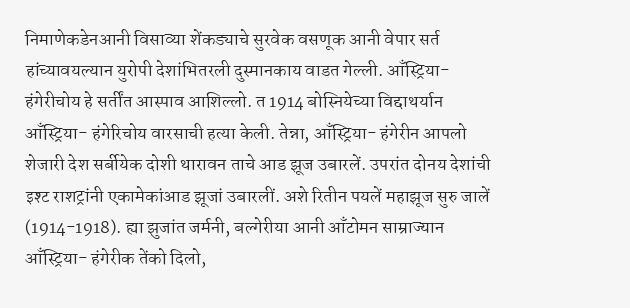निमाणेकडेनआनी विसाव्या शेंकड्याचे सुरवेक वसणूक आनी वेपार सर्त हांच्यावयल्यान युरोपी देशांभितरली दुस्मानकाय वाडत गेल्ली. आँस्ट्रिया- हंगेरीचोय हे सर्तींत आस्पाव आशिल्लो. त 1914 बोस्नियेच्या विद्दाथर्यान आँस्ट्रिया- हंगेरिचोय वारसाची हत्या केली. तेन्ना, आँस्ट्रिया- हंगेरीन आपलो शेजारी देश सर्बीयेक दोशी थारावन ताचे आड झूज उबारलें. उपरांत दोनय देशांची इश्ट राशट्रांनी एकामेकांआड झूजां उबारलीं. अशे रितीन पयलें महाझूज सुरु जालें (1914-1918). ह्या झुजांत जर्मनी, बल्गेरीया आनी आँटोमन साम्राज्यान आँस्ट्रिया- हंगेरीक तेंको दिलो,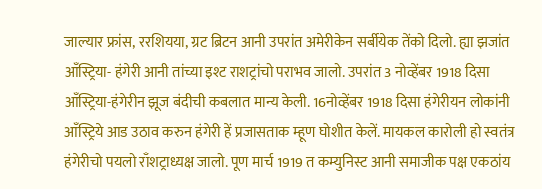जाल्यार फ्रांस, ररशियया, ग्रट ब्रिटन आनी उपरांत अमेरीकेन सर्बीयेक तेंको दिलो. ह्या झजांत आँस्ट्रिया- हंगेरी आनी तांच्या इश्ट राशट्रांचो पराभव जालो. उपरांत 3 नोव्हेंबर 1918 दिसा आँस्ट्रिया-हंगेरीन झूज बंदीची कबलात मान्य केली. 16नोव्हेंबर 1918 दिसा हंगेरीयन लोकांनी आँस्ट्रिये आड उठाव करुन हंगेरी हें प्रजासताक म्हूण घोशीत केलें. मायकल कारोली हो स्वतंत्र हंगेरीचो पयलो राँशट्राध्यक्ष जालो. पूण मार्च 1919 त कम्युनिस्ट आनी समाजीक पक्ष एकठांय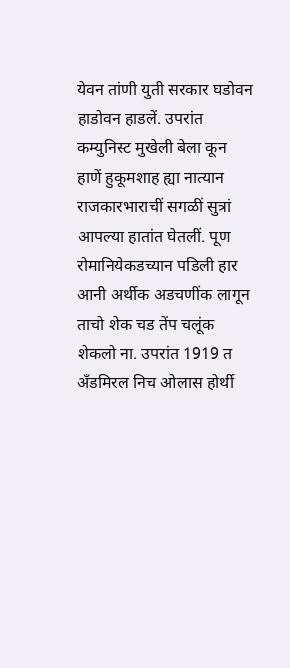येवन तांणी युती सरकार घडोवन हाडोवन हाडलें. उपरांत कम्युनिस्ट मुखेली बेला कून हाणें हुकूमशाह ह्या नात्यान राजकारभाराचीं सगळीं सुत्रां आपल्या हातांत घेतलीं. पूण रोमानियेकडच्यान पडिली हार आनी अर्थीक अडचणींक लागून ताचो शेक चड तेंप चलूंक शेकलो ना. उपरांत 1919 त अँडमिरल निच ओलास होर्थी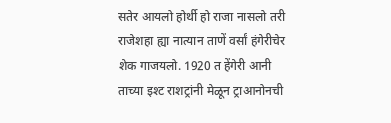सतेर आयलो होर्थी हो राजा नासलो तरी राजेशहा ह्या नात्यान ताणें वर्सां हंगेरीचेर शेक गाजयलो. 1920 त हेंगेरी आनी ताच्या इश्ट राशट्रांनी मेळून ट्राआनोनची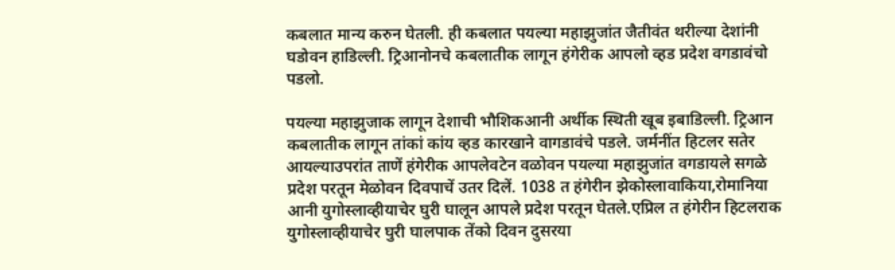कबलात मान्य करुन घेतली. ही कबलात पयल्या महाझुजांत जैतीवंत थरील्या देशांनी घडोवन हाडिल्ली. ट्रिआनोनचे कबलातीक लागून हंगेरीक आपलो व्हड प्रदेश वगडावंचो पडलो.

पयल्या महाझुजाक लागून देशाची भौशिकआनी अर्थीक स्थिती खूब इबाडिल्ली. ट्रिआन कबलातीक लागून तांकां कांय व्हड कारखाने वागडावंचे पडले. जर्मनींत हिटलर सतेर आयल्याउपरांत ताणें हंगेरीक आपलेवटेन वळोवन पयल्या महाझुजांत वगडायले सगळे प्रदेश परतून मेळोवन दिवपाचें उतर दिलें. 1038 त हंगेरीन झेकोस्लावाकिया,रोमानिया आनी युगोस्लाव्हीयाचेर घुरी घालून आपले प्रदेश परतून घेतले.एप्रिल त हंगेरीन हिटलराक युगोस्लाव्हीयाचेर घुरी घालपाक तेंको दिवन दुसरया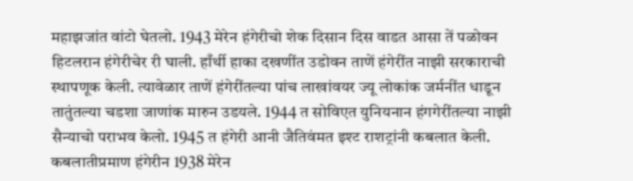महाझजांत वांटो घेतलो. 1943 मेरेन हंगेरीचो शेक दिसान दिस वाडत आसा तें पळोवन हिटलरान हंगेरीचेर री घाली. हाँर्थी हाका दखणींत उडोवन ताणें हंगेरींत नाझी सरकाराची स्थापणूक केली. त्यावेळार ताणें हंगेरींतल्या पांच लाखांवयर ज्यू लोकांक जर्मनींत धाडून तातुंतल्या चडशा जाणांक मारुन उडयले. 1944 त सोविएत युनियनान हंगगेरींतल्या नाझी सैन्याचो पराभव केलो. 1945 त हंगेरी आनी जैतिवंमत इश्ट राशट्रांनी कबलात केली. कबलातीप्रमाण हंगेरीन 1938 मेरेन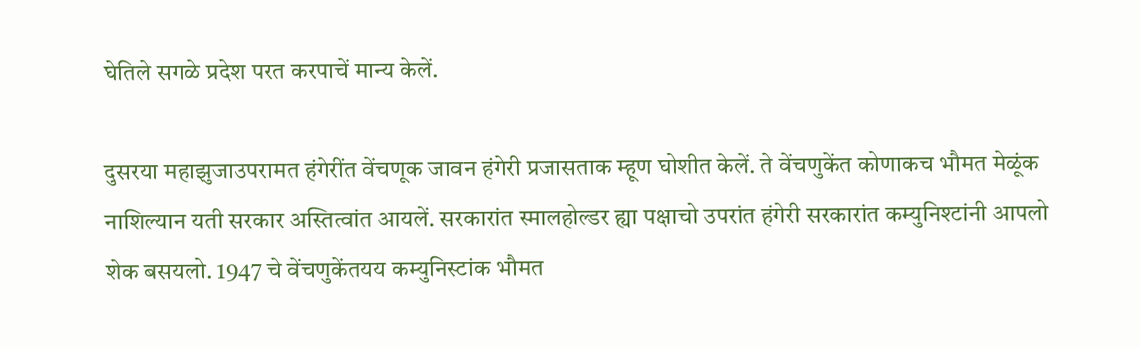घेतिले सगळे प्रदेश परत करपाचें मान्य केलें.

दुसरया महाझुजाउपरामत हंगेरींत वेंचणूक जावन हंगेरी प्रजासताक म्हूण घोशीत केलें. ते वेंचणुकेंत कोणाकच भौमत मेळूंक नाशिल्यान यती सरकार अस्तित्वांत आयलें. सरकारांत स्मालहोल्डर ह्या पक्षाचो उपरांत हंगेरी सरकारांत कम्युनिश्टांनी आपलो शेक बसयलो. 1947 चे वेंचणुकेंतयय कम्युनिस्टांक भौमत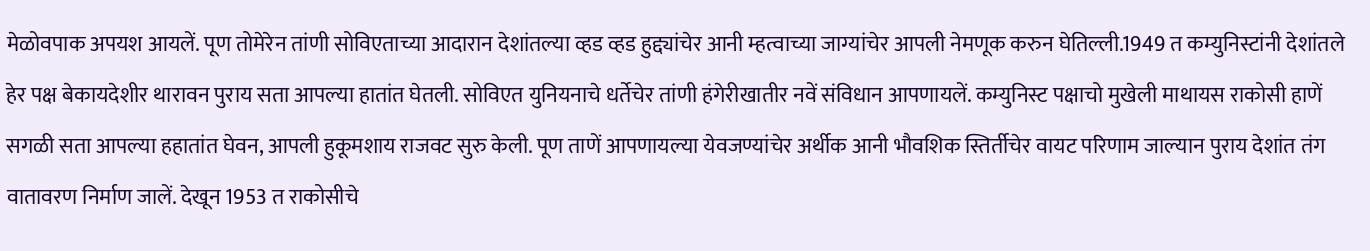मेळोवपाक अपयश आयलें. पूण तोमेरेन तांणी सोविएताच्या आदारान देशांतल्या व्हड व्हड हुद्द्यांचेर आनी म्हत्वाच्या जाग्यांचेर आपली नेमणूक करुन घेतिल्ली.1949 त कम्युनिस्टांनी देशांतले हेर पक्ष बेकायदेशीर थारावन पुराय सता आपल्या हातांत घेतली. सोविएत युनियनाचे धर्तेचेर तांणी हंगेरीखातीर नवें संविधान आपणायलें. कम्युनिस्ट पक्षाचो मुखेली माथायस राकोसी हाणें सगळी सता आपल्या हहातांत घेवन, आपली हुकूमशाय राजवट सुरु केली. पूण ताणें आपणायल्या येवजण्यांचेर अर्थीक आनी भौवशिक स्तिर्तीचेर वायट परिणाम जाल्यान पुराय देशांत तंग वातावरण निर्माण जालें. देखून 1953 त राकोसीचे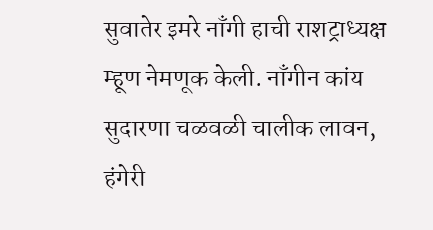सुवातेर इमरे नाँगी हाची राशट्राध्यक्ष म्हूण नेमणूक केली. नाँगीन कांय सुदारणा चळवळी चालीक लावन, हंगेरी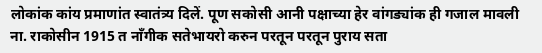लोकांक कांय प्रमाणांत स्वातंत्र्य दिलें. पूण सकोसी आनी पक्षाच्या हेर वांगड्यांक ही गजाल मावली ना. राकोसीन 1915 त नाँगीक सतेभायरो करुन परतून परतून पुराय सता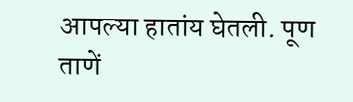आपल्या हातांय घेतली. पूण ताणें